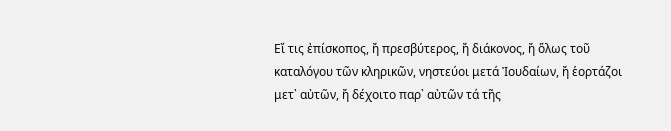Εἴ τις ἐπίσκοπος, ἤ πρεσβύτερος, ἤ διάκονος, ἤ ὅλως τοῦ καταλόγου τῶν κληρικῶν, νηστεύοι μετά Ἰουδαίων, ἤ ἑορτάζοι μετ᾿ αὐτῶν, ἤ δέχοιτο παρ᾿ αὐτῶν τά τῆς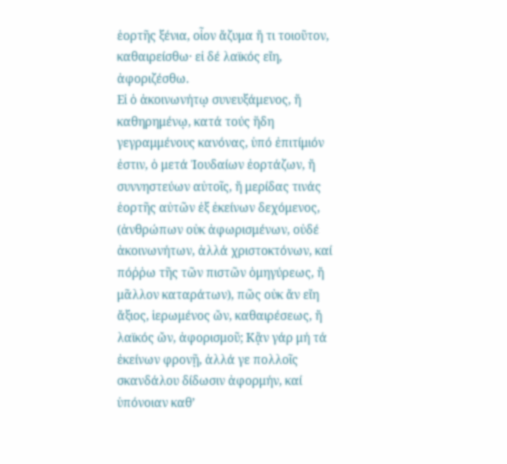ἑορτῆς ξένια, οἷον ἄζυμα ἤ τι τοιοῦτον, καθαιρείσθω· εἰ δέ λαϊκός εἴη, ἀφοριζέσθω.
Εἰ ὁ ἀκοινωνήτῳ συνευξάμενος, ἤ καθηρημένῳ, κατά τούς ἥδη γεγραμμένους κανόνας, ὑπό ἐπιτίμιόν ἐστιν, ὁ μετά Ἰουδαίων ἐορτάζων, ἤ συννηστεύων αὐτοῖς, ἤ μερίδας τινάς ἑορτῆς αὐτῶν ἐξ ἐκείνων δεχόμενος, (ἀνθρώπων οὐκ ἀφωρισμένων, οὐδέ ἀκοινωνήτων, ἀλλά χριστοκτόνων, καί πόῤῥω τῆς τῶν πιστῶν ὁμηγύρεως, ἤ μᾶλλον καταράτων), πῶς οὐκ ἄν εἴη ἄξιος, ἱερωμένος ὤν, καθαιρέσεως, ἤ λαϊκός ὤν, ἀφορισμοῦ; Κᾂν γάρ μή τά ἐκείνων φρονῇ, ἀλλά γε πολλοῖς σκανδάλου δίδωσιν ἀφορμήν, καί ὑπόνοιαν καθ’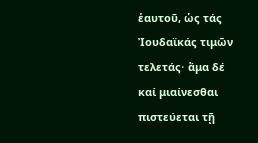ἑαυτοῦ, ὡς τάς Ἰουδαϊκάς τιμῶν τελετάς∙ ἅμα δέ καί μιαίνεσθαι πιστεύεται τῇ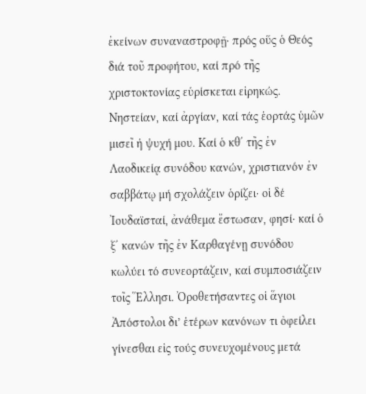ἐκείνων συναναστροφῇ∙ πρός οὕς ὁ Θεός διά τοῦ προφήτου, καί πρό τῆς χριστοκτονίας εὑρίσκεται εἰρηκώς. Νηστείαν, καί ἀργίαν, καί τάς ἑορτάς ὑμῶν μισεῖ ἡ ψυχή μου. Καί ὁ κθ΄ τῆς ἐν Λαοδικείᾳ συνόδου κανών, χριστιανόν ἐν σαββάτῳ μή σχολάζειν ὁρίζει∙ οἱ δέ Ἰουδαϊσταί, ἀνάθεμα ἔστωσαν, φησί∙ καί ὁ ξ΄ κανών τῆς ἐν Καρθαγένῃ συνόδου κωλύει τό συνεορτάζειν, καί συμποσιάζειν τοῖς Ἕλλησι. Ὀροθετήσαντες οἱ ἅγιοι Ἀπόστολοι δι’ ἑτέρων κανόνων τι ὀφείλει γίνεσθαι εἰς τούς συνευχομένους μετά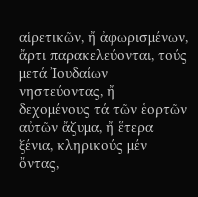αἱρετικῶν, ἤ ἀφωρισμένων, ἄρτι παρακελεύονται, τούς μετά Ἰουδαίων νηστεύοντας, ἤ δεχομένους τά τῶν ἑορτῶν αὐτῶν ἄζυμα, ἤ ἕτερα ξένια, κληρικούς μέν ὄντας,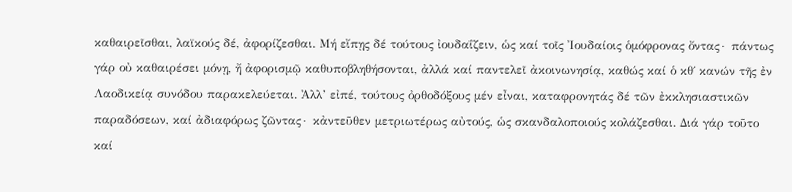καθαιρεῖσθαι, λαϊκούς δέ, ἀφορίζεσθαι. Μή εἴπῃς δέ τούτους ἰουδαΐζειν, ὡς καί τοῖς Ἰουδαίοις ὁμόφρονας ὄντας∙ πάντως γάρ οὐ καθαιρέσει μόνῃ, ἤ ἀφορισμῷ καθυποβληθήσονται, ἀλλά καί παντελεῖ ἀκοινωνησίᾳ, καθώς καί ὁ κθ΄ κανών τῆς ἐν Λαοδικείᾳ συνόδου παρακελεύεται. Ἀλλ’ εἰπέ, τούτους ὀρθοδόξους μέν εἶναι, καταφρονητάς δέ τῶν ἐκκλησιαστικῶν παραδόσεων, καί ἀδιαφόρως ζῶντας∙ κἀντεῦθεν μετριωτέρως αὐτούς, ὡς σκανδαλοποιούς κολάζεσθαι. Διά γάρ τοῦτο καί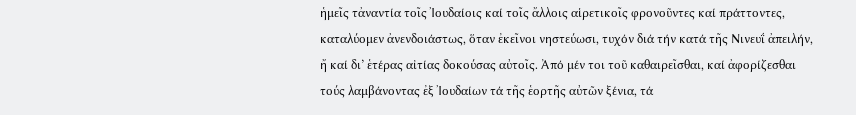ἡμεῖς τἀναντία τοῖς Ἰουδαίοις καί τοῖς ἄλλοις αἱρετικοῖς φρονοῦντες καί πράττοντες, καταλύομεν ἀνενδοιάστως, ὅταν ἐκεῖνοι νηστεύωσι, τυχόν διά τήν κατά τῆς Νινευΐ ἀπειλήν, ἤ καί δι’ ἑτέρας αἰτίας δοκούσας αὐτοῖς. Ἀπό μέν τοι τοῦ καθαιρεῖσθαι, καί ἀφορίζεσθαι τούς λαμβάνοντας ἐξ Ἰουδαίων τά τῆς ἑορτῆς αὐτῶν ξένια, τά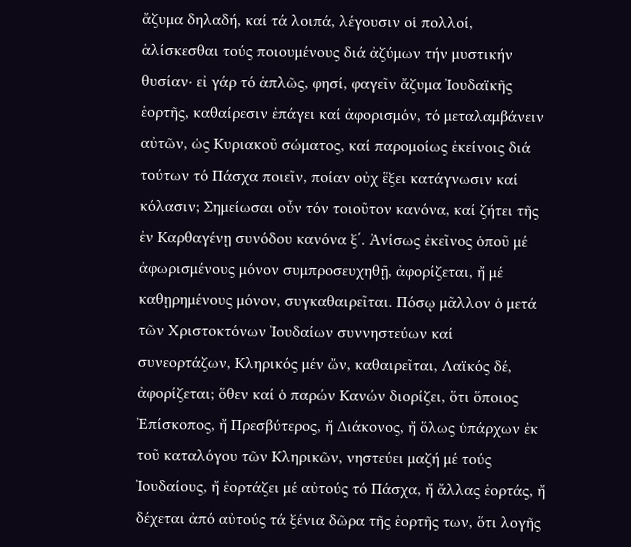ἄζυμα δηλαδή, καί τά λοιπά, λέγουσιν οἱ πολλοί, ἁλίσκεσθαι τούς ποιουμένους διά ἀζύμων τήν μυστικήν θυσίαν∙ εἰ γάρ τό ἁπλῶς, φησί, φαγεῖν ἄζυμα Ἰουδαϊκῆς ἑορτῆς, καθαίρεσιν ἐπάγει καί ἀφορισμόν, τό μεταλαμβάνειν αὐτῶν, ὡς Κυριακοῦ σώματος, καί παρομοίως ἐκείνοις διά τούτων τό Πάσχα ποιεῖν, ποίαν οὐχ ἕξει κατάγνωσιν καί κόλασιν; Σημείωσαι οὖν τόν τοιοῦτον κανόνα, καί ζήτει τῆς ἐν Καρθαγένῃ συνόδου κανόνα ξ΄. Ἀνίσως ἐκεῖνος ὁποῦ μέ ἀφωρισμένους μόνον συμπροσευχηθῇ, ἀφορίζεται, ἤ μέ καθῃρημένους μόνον, συγκαθαιρεῖται. Πόσῳ μᾶλλον ὁ μετά τῶν Χριστοκτόνων Ἰουδαίων συννηστεύων καί συνεορτάζων, Κληρικός μέν ὤν, καθαιρεῖται, Λαϊκός δέ, ἀφορίζεται; ὅθεν καί ὁ παρών Κανών διορίζει, ὅτι ὅποιος Ἐπίσκοπος, ἤ Πρεσβύτερος, ἤ Διάκονος, ἤ ὅλως ὑπάρχων ἐκ τοῦ καταλόγου τῶν Κληρικῶν, νηστεύει μαζή μέ τούς Ἰουδαίους, ἤ ἑορτάζει μέ αὐτούς τό Πάσχα, ἤ ἄλλας ἑορτάς, ἤ δέχεται ἀπό αὐτούς τά ξένια δῶρα τῆς ἑορτῆς των, ὅτι λογῆς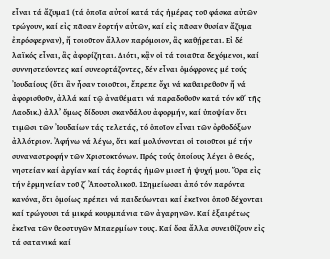εἶναι τά ἄζυμα1 (τά ὁποῖα αὐτοί κατά τάς ἡμέρας τοῦ φάσκα αὐτῶν τρώγουν, καί εἰς πᾶσαν ἑορτήν αὐτῶν, καί εἰς πᾶσαν θυσίαν ἄζυμα ἐπρόσφερναν), ἤ τοιοῦτον ἄλλον παρόμοιον, ἂς καθῄρεται. Εἰ δέ λαϊκός εἶναι, ἂς ἀφορίζηται. Διότι, κᾂν οἱ τά τοιαῦτα δεχόμενοι, καί συννηστεύοντες καί συνεορτάζοντες, δέν εἶναι ὁμόφρονες μέ τούς Ἰουδαίους (ὅτι ἂν ἦσαν τοιοῦτοι, ἔπρεπε ὄχι νά καθαιρεθοῦν ἤ νά ἀφορισθοῦν, ἀλλά καί τῷ ἀναθέματι νά παραδοθοῦν κατά τόν κθ΄ τῆς Λαοδικ.) ἀλλ’ ὅμως δίδουσι σκανδάλου ἀφορμήν, καί ὑποψίαν ὅτι τιμῶσι τῶν Ἰουδαίων τάς τελετάς, τό ὁποῖον εἶναι τῶν ὀρθοδόξων ἀλλότριον. Ἀφήνω νά λέγω, ὅτι καί μολύνονται οἱ τοιοῦτοι μέ τήν συναναστροφήν τῶν Χριστοκτόνων. Πρός τούς ὁποίους λέγει ὁ Θεός, νηστείαν καί ἀργίαν καί τάς ἑορτάς ἡμῶν μισεῖ ἡ ψυχή μου. Ὅρα εἰς τήν ἑρμηνείαν τοῦ ζ΄ Ἀποστολικοῦ. 1Σημείωσαι ἀπό τόν παρόντα κανόνα, ὅτι ὁμοίως πρέπει νά παιδεύωνται καί ἐκεῖνοι ὁποῦ δέχονται καί τρώγουσι τά μικρά κουρμπάνια τῶν ἀγαρηνῶν. Καί ἑξαιρέτως ἐκεῖνα τῶν θεοστυγῶν Μπαερμίων τους. Καί ὅσα ἄλλα συνειθίζουν εἰς τά σατανικά καί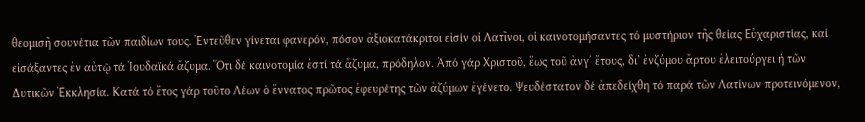θεομισῆ σουνέτια τῶν παιδίων τους. Ἐντεῦθεν γίνεται φανερόν, πόσον ἀξιοκατάκριτοι εἰσίν οἱ Λατῖνοι, οἱ καινοτομήσαντες τό μυστήριον τῆς θείας Εὐχαριστίας, καί εἰσάξαντες ἐν αὐτῷ τά Ἰουδαϊκά ἄζυμα. Ὅτι δέ καινοτομία ἐστί τά ἄζυμα, πρόδηλον. Ἀπό γάρ Χριστοῦ, ἕως τοῦ ἀνγ΄ ἔτους, δι’ ἐνζύμου ἄρτου ἐλειτούργει ἡ τῶν Δυτικῶν Ἐκκλησία. Κατά τό ἔτος γάρ τοῦτο Λέων ὁ ἔννατος πρῶτος ἐφευρέτης τῶν ἀζύμων ἐγένετο. Ψευδέστατον δέ ἀπεδείχθη τό παρά τῶν Λατίνων προτεινόμενον,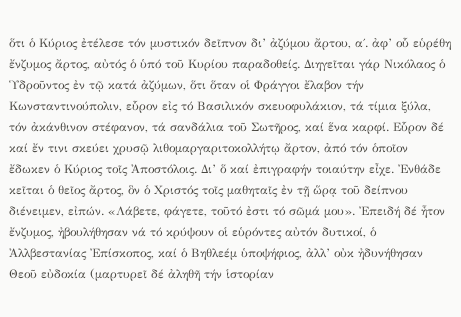ὅτι ὁ Κύριος ἐτέλεσε τόν μυστικόν δεῖπνον δι’ ἀζύμου ἄρτου, α΄. ἀφ’ οὗ εὑρέθη ἔνζυμος ἄρτος, αὐτός ὁ ὑπό τοῦ Κυρίου παραδοθείς. Διηγεῖται γάρ Νικόλαος ὁ Ὑδροῦντος ἐν τῷ κατά ἀζύμων, ὅτι ὅταν οἱ Φράγγοι ἔλαβον τήν Κωνσταντινούπολιν, εὗρον εἰς τό Βασιλικόν σκευοφυλάκιον, τά τίμια ξύλα, τόν ἀκάνθινον στέφανον, τά σανδάλια τοῦ Σωτῆρος, καί ἕνα καρφί. Εὗρον δέ καί ἔν τινι σκεύει χρυσῷ λιθομαργαριτοκολλήτῳ ἄρτον, ἀπό τόν ὁποῖον ἔδωκεν ὁ Κύριος τοῖς Ἀποστόλοις. Δι’ ὅ καί ἐπιγραφήν τοιαύτην εἶχε. Ἐνθάδε κεῖται ὁ θεῖος ἄρτος, ὃν ὁ Χριστός τοῖς μαθηταῖς ἐν τῇ ὥρᾳ τοῦ δείπνου διένειμεν, εἰπών. «Λάβετε, φάγετε, τοῦτό ἐστι τό σῶμά μου». Ἐπειδή δέ ἦτον ἔνζυμος, ἠβουλήθησαν νά τό κρύψουν οἱ εὑρόντες αὐτόν δυτικοί, ὁ Ἀλλβεστανίας Ἐπίσκοπος, καί ὁ Βηθλεέμ ὑποψήφιος, ἀλλ’ οὐκ ἠδυνήθησαν Θεοῦ εὐδοκία (μαρτυρεῖ δέ ἀληθῆ τήν ἱστορίαν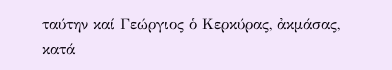ταύτην καί Γεώργιος ὁ Κερκύρας, ἀκμάσας, κατά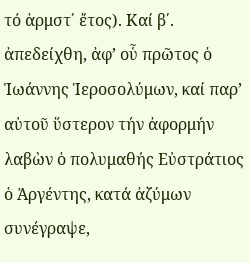τό ἀρμστ΄ ἔτος). Καί β΄. ἀπεδείχθη, ἀφ’ οὗ πρῶτος ὁ Ἰωάννης Ἱεροσολύμων, καί παρ’ αὐτοῦ ὕστερον τήν ἀφορμήν λαβὼν ὁ πολυμαθής Εὐστράτιος ὁ Ἀργέντης, κατά ἀζύμων συνέγραψε,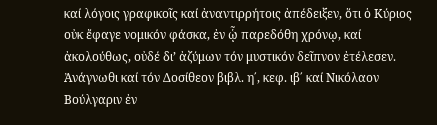καί λόγοις γραφικοῖς καί ἀναντιρρήτοις ἀπέδειξεν, ὅτι ὁ Κύριος οὐκ ἔφαγε νομικόν φάσκα, ἐν ᾧ παρεδόθη χρόνῳ, καί ἀκολούθως, οὐδέ δι’ ἀζύμων τόν μυστικόν δεῖπνον ἐτέλεσεν. Ἀνάγνωθι καί τόν Δοσίθεον βιβλ. η΄, κεφ. ιβ΄ καί Νικόλαον Βούλγαριν ἐν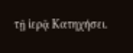τῇ ἱερᾷ Κατηχήσει.